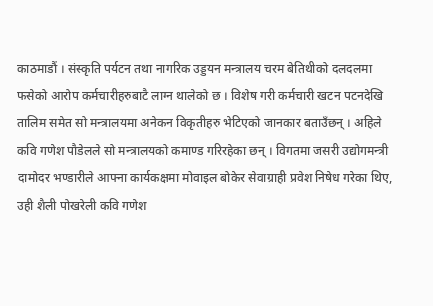काठमाडौं । संस्कृति पर्यटन तथा नागरिक उड्डयन मन्त्रालय चरम बेतिथीको दलदलमा फसेको आरोप कर्मचारीहरुबाटै लाग्न थालेको छ । विशेष गरी कर्मचारी खटन पटनदेखि तालिम समेत सो मन्त्रालयमा अनेकन विकृतीहरु भेटिएको जानकार बताउँछन् । अहिले कवि गणेश पौडेलले सो मन्त्रालयको कमाण्ड गरिरहेका छन् । विगतमा जसरी उद्योगमन्त्री दामोदर भण्डारीले आफ्ना कार्यकक्षमा मोवाइल बोकेर सेवाग्राही प्रवेश निषेध गरेका थिए, उही शैली पोखरेली कवि गणेश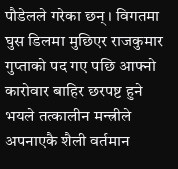पौडेलले गरेका छन् । विगतमा घुस डिलमा मुछिएर राजकुमार गुप्ताको पद गए पछि आफ्नो कारोवार बाहिर छरपष्ट हुने भयले तत्कालीन मन्त्रीले अपनाएकै शैली वर्तमान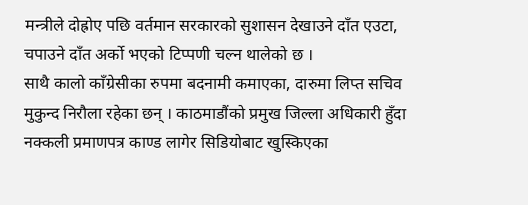मन्त्रीले दोह्रोए पछि वर्तमान सरकारको सुशासन देखाउने दाँत एउटा, चपाउने दाँत अर्को भएको टिप्पणी चल्न थालेको छ ।
साथै कालो काँग्रेसीका रुपमा बदनामी कमाएका, दारुमा लिप्त सचिव मुकुन्द निरौला रहेका छन् । काठमाडौंको प्रमुख जिल्ला अधिकारी हुँदा नक्कली प्रमाणपत्र काण्ड लागेर सिडियोबाट खुस्किएका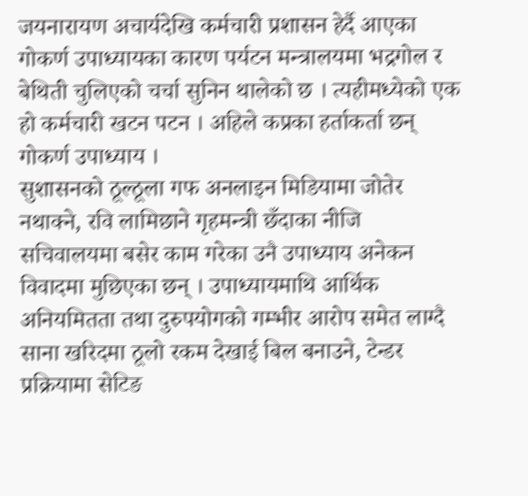जयनारायण अचार्यदेखि कर्मचारी प्रशासन हेर्दै आएका गोकर्ण उपाध्यायका कारण पर्यटन मन्त्रालयमा भद्रगोल र बेथिती चुलिएको चर्चा सुनिन थालेको छ । त्यहीमध्येको एक हो कर्मचारी खटन पटन । अहिले कप्रका हर्ताकर्ता छन् गोकर्ण उपाध्याय ।
सुशासनको ठूल्ठूला गफ अनलाइन मिडियामा जोतेर नथाक्ने, रवि लामिछाने गृहमन्त्री छँदाका नीजि सचिवालयमा बसेर काम गरेका उनै उपाध्याय अनेकन विवादमा मुछिएका छन् । उपाध्यायमाथि आर्थिक अनियमितता तथा दुरुपयोगको गम्भीर आरोप समेत लाग्दै साना खरिदमा ठूलो रकम देखाई बिल बनाउने, टेन्डर प्रक्रियामा सेटिङ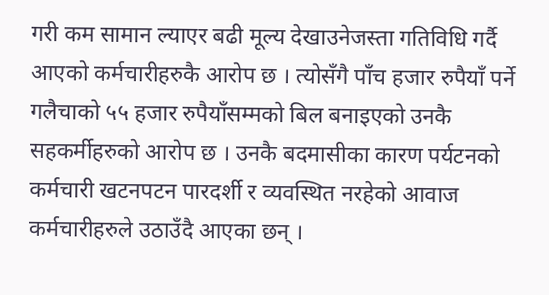गरी कम सामान ल्याएर बढी मूल्य देखाउनेजस्ता गतिविधि गर्दै आएको कर्मचारीहरुकै आरोप छ । त्योसँगै पाँच हजार रुपैयाँ पर्ने गलैचाको ५५ हजार रुपैयाँसम्मको बिल बनाइएको उनकै सहकर्मीहरुको आरोप छ । उनकै बदमासीका कारण पर्यटनको कर्मचारी खटनपटन पारदर्शी र व्यवस्थित नरहेको आवाज कर्मचारीहरुले उठाउँदै आएका छन् ।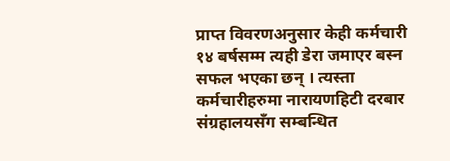प्राप्त विवरणअनुसार केही कर्मचारी १४ बर्षसम्म त्यही डेरा जमाएर बस्न सफल भएका छन् । त्यस्ता कर्मचारीहरुमा नारायणहिटी दरबार संग्रहालयसँग सम्बन्धित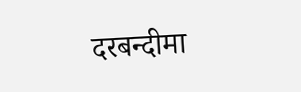दरबन्दीमा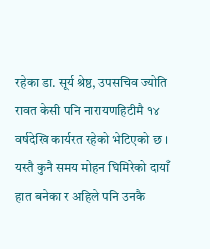रहेका डा. सूर्य श्रेष्ठ, उपसचिव ज्योति रावत केसी पनि नारायणहिटीमै १४ वर्षदेखि कार्यरत रहेको भेटिएको छ ।
यस्तै कुनै समय मोहन घिमिरेको दायाँ हात बनेका र अहिले पनि उनकै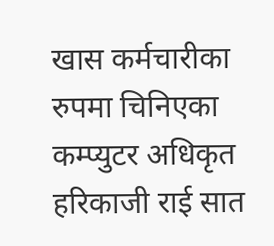खास कर्मचारीका रुपमा चिनिएका कम्प्युटर अधिकृत हरिकाजी राई सात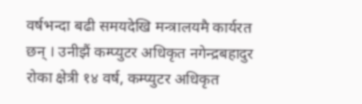वर्षभन्दा बढी समयदेखि मन्त्रालयमै कार्यरत छन् । उनीझैं कम्प्युटर अधिकृत नगेन्द्रबहादुर रोका क्षेत्री १४ वर्ष, कम्प्युटर अधिकृत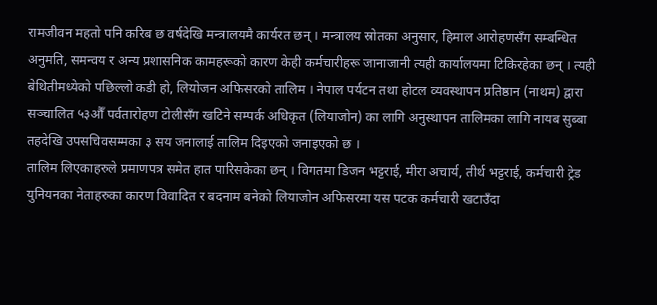रामजीवन महतो पनि करिब छ वर्षदेखि मन्त्रालयमै कार्यरत छन् । मन्त्रालय स्रोतका अनुसार, हिमाल आरोहणसँग सम्बन्धित अनुमति, समन्वय र अन्य प्रशासनिक कामहरूको कारण केही कर्मचारीहरू जानाजानी त्यही कार्यालयमा टिकिरहेका छन् । त्यही बेथितीमध्येको पछिल्लो कडी हो, लियोजन अफिसरको तालिम । नेपाल पर्यटन तथा होटल व्यवस्थापन प्रतिष्ठान (नाथम) द्वारा सञ्चालित ५३औँ पर्वतारोहण टोलीसँग खटिने सम्पर्क अधिकृत (लियाजोन) का लागि अनुस्थापन तालिमका लागि नायब सुब्बा तहदेखि उपसचिवसम्मका ३ सय जनालाई तालिम दिइएको जनाइएको छ ।
तालिम लिएकाहरुले प्रमाणपत्र समेत हात पारिसकेका छन् । विगतमा डिजन भट्टराई, मीरा अचार्य, तीर्थ भट्टराई, कर्मचारी ट्रेड युनियनका नेताहरुका कारण विवादित र बदनाम बनेको लियाजोन अफिसरमा यस पटक कर्मचारी खटाउँदा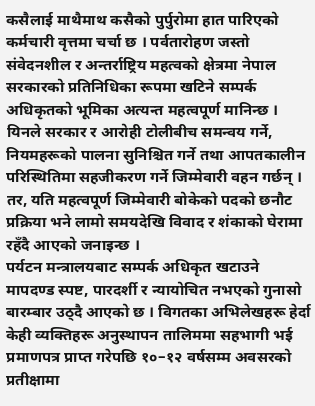कसैलाई माथैमाथ कसैको पुर्पुरोमा हात पारिएको कर्मचारी वृत्तमा चर्चा छ । पर्वतारोहण जस्तो संवेदनशील र अन्तर्राष्ट्रिय महत्वको क्षेत्रमा नेपाल सरकारको प्रतिनिधिका रूपमा खटिने सम्पर्क अधिकृतको भूमिका अत्यन्त महत्वपूर्ण मानिन्छ । यिनले सरकार र आरोही टोलीबीच समन्वय गर्ने, नियमहरूको पालना सुनिश्चित गर्ने तथा आपतकालीन परिस्थितिमा सहजीकरण गर्ने जिम्मेवारी वहन गर्छन् । तर, यति महत्वपूर्ण जिम्मेवारी बोकेको पदको छनौट प्रक्रिया भने लामो समयदेखि विवाद र शंकाको घेरामा रहँदै आएको जनाइन्छ ।
पर्यटन मन्त्रालयबाट सम्पर्क अधिकृत खटाउने मापदण्ड स्पष्ट, पारदर्शी र न्यायोचित नभएको गुनासो बारम्बार उठ्दै आएको छ । विगतका अभिलेखहरू हेर्दा केही व्यक्तिहरू अनुस्थापन तालिममा सहभागी भई प्रमाणपत्र प्राप्त गरेपछि १०–१२ वर्षसम्म अवसरको प्रतीक्षामा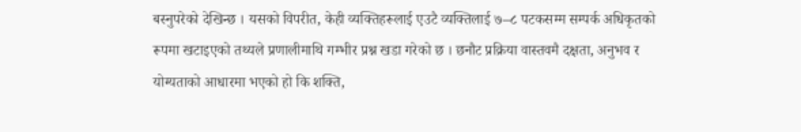बस्नुपरेको देखिन्छ । यसको विपरीत, केही व्यक्तिहरूलाई एउटै व्यक्तिलाई ७–८ पटकसम्म सम्पर्क अधिकृतको रूपमा खटाइएको तथ्यले प्रणालीमाथि गम्भीर प्रश्न खडा गरेको छ । छनौट प्रक्रिया वास्तवमै दक्षता, अनुभव र योग्यताको आधारमा भएको हो कि शक्ति,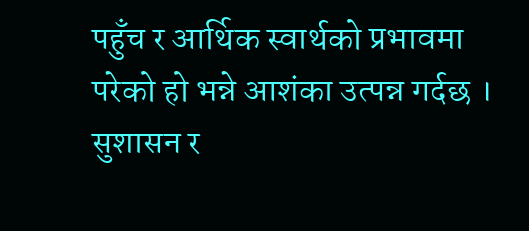पहुँच र आर्थिक स्वार्थको प्रभावमा परेको हो भन्ने आशंका उत्पन्न गर्दछ । सुशासन र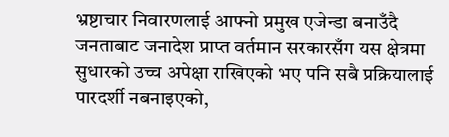भ्रष्टाचार निवारणलाई आफ्नो प्रमुख एजेन्डा बनाउँदै जनताबाट जनादेश प्राप्त वर्तमान सरकारसँग यस क्षेत्रमा सुधारको उच्च अपेक्षा राखिएको भए पनि सबै प्रक्रियालाई पारदर्शी नबनाइएको,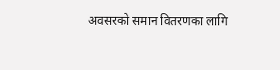अवसरको समान वितरणका लागि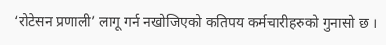‘रोटेसन प्रणाली’ लागू गर्न नखोजिएको कतिपय कर्मचारीहरुको गुनासो छ ।